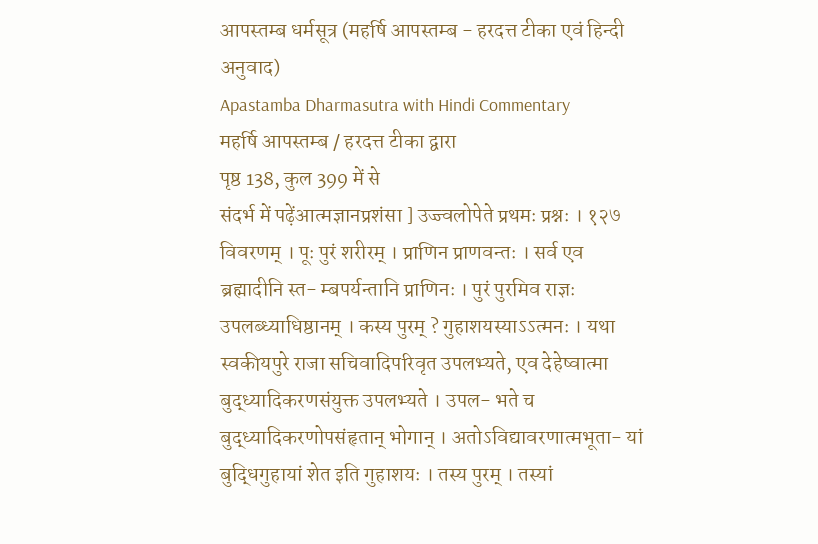आपस्तम्ब धर्मसूत्र (महर्षि आपस्तम्ब - हरदत्त टीका एवं हिन्दी अनुवाद)
Apastamba Dharmasutra with Hindi Commentary
महर्षि आपस्तम्ब / हरदत्त टीका द्वारा
पृष्ठ 138, कुल 399 में से
संदर्भ में पढ़ेंआत्मज्ञानप्रशंसा ] उज्ज्वलोपेते प्रथमः प्रश्नः । १२७ विवरणम् । पूः पुरं शरीरम् । प्राणिन प्राणवन्तः । सर्व एव ब्रह्मादीनि स्त- म्बपर्यन्तानि प्राणिनः । पुरं पुरमिव राज्ञः उपलब्ध्याधिष्ठानम् । कस्य पुरम् ? गुहाशयस्याऽऽत्मनः । यथा स्वकीयपुरे राजा सचिवादिपरिवृत उपलभ्यते, एव देहेष्वात्मा बुद्ध्यादिकरणसंयुक्त उपलभ्यते । उपल- भते च बुद्ध्यादिकरणोपसंहृतान् भोगान् । अतोऽविद्यावरणात्मभूता- यां बुद्धिगुहायां शेत इति गुहाशयः । तस्य पुरम् । तस्यां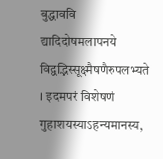बुद्धाववि द्यादिदोषमलापनये विद्वद्भिस्सूक्ष्मैषणैरुपलभ्यते । इदमपरं विशेषणं गुहाशयस्याऽहन्यमानस्य,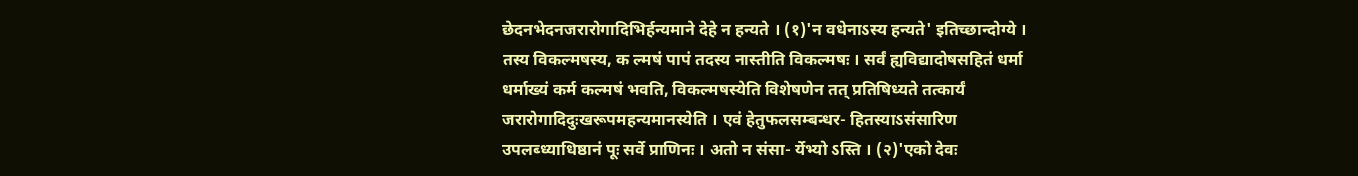छेदनभेदनजरारोगादिभिर्हन्यमाने देहे न हन्यते । (१)'न वधेनाऽस्य हन्यते' इतिच्छान्दोग्ये । तस्य विकल्मषस्य, क ल्मषं पापं तदस्य नास्तीति विकल्मषः । सर्वं ह्यविद्यादोषसहितं धर्मा धर्माख्यं कर्म कल्मषं भवति, विकल्मषस्येति विशेषणेन तत् प्रतिषिध्यते तत्कार्यं जरारोगादिदुःखरूपमहन्यमानस्येति । एवं हेतुफलसम्बन्धर- हितस्याऽसंसारिण उपलब्ध्याधिष्ठानं पूः सर्वे प्राणिनः । अतो न संसा- र्येभ्यो ऽस्ति । (२)'एको देवः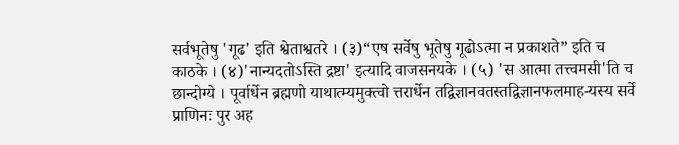सर्वभूतेषु 'गूढ' इति श्वेताश्वतरे । (३)“एष सर्वेषु भूतेषु गूढोऽत्मा न प्रकाशते” इति च काठके । (४)'नान्यदतोऽस्ति द्रष्टा' इत्यादि वाजसनयके । (५) 'स आत्मा तत्त्वमसी'ति च छान्दोग्ये । पूर्वार्धेन ब्रह्मणो याथात्म्यमुक्त्वो त्तरार्धेन तद्विज्ञानवतस्तद्विज्ञानफलमाह-यस्य सर्वे प्राणिनः पुर अह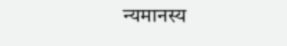न्यमानस्य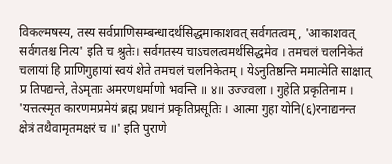विकल्मषस्य, तस्य सर्वप्राणिसम्बन्धादर्थसिद्धमाकाशवत् सर्वगतत्वम्, 'आकाशवत् सर्वगतश्च नित्य' इति च श्रुतेः। सर्वगतस्य चाऽचलत्वमर्थसिद्धमेव । तमचलं चलनिकेतं चलायां हि प्राणिगुहायां स्वयं शेते तमचलं चलनिकेतम् । येऽनुतिष्ठन्ति ममात्मेति साक्षात् प्र तिपद्यन्ते, तेऽमृताः अमरणधर्माणो भवन्ति ॥ ४॥ उज्ज्वला । गुहेति प्रकृतिनाम । 'यत्तत्स्मृत कारणमप्रमेयं ब्रह्म प्रधानं प्रकृतिप्रसूतिः । आत्मा गुहा योनि(६)रनाद्यनन्त क्षेत्रं तथैवामृतमक्षरं च ॥' इति पुराणे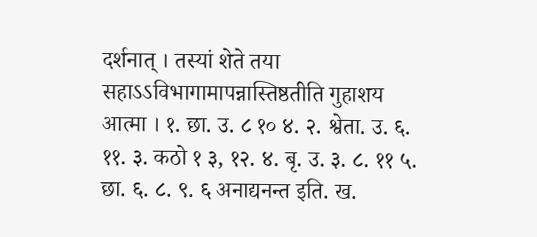दर्शनात् । तस्यां शेते तया सहाऽऽविभागामापन्नास्तिष्ठतीति गुहाशय आत्मा । १. छा. उ. ८ १० ४. २. श्वेता. उ. ६. ११. ३. कठो १ ३, १२. ४. बृ. उ. ३. ८. ११ ५. छा. ६. ८. ९. ६ अनाद्यनन्त इति. ख.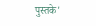पुस्तके'